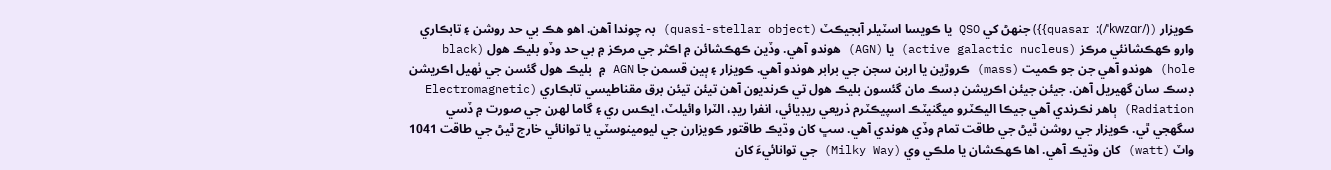ڪويزار (quasar :(/ˈkwzɑr/)}}) جنھڻ کي QSO يا ڪويسا اسٽيلر آبجيڪٽ (quasi-stellar object) بہ چوندا آهن. اھو ھڪ بي حد روشن ۽ تابڪاري وارو ڪھڪشانئي مرڪز (active galactic nucleus) يا (AGN) ھوندو آھي. وڏين ڪھڪشائن ۾ اڪثر جي مرڪز ۾ بي حد وڏو بليڪ ھول (black hole) ھوندو آھي جن جو ڪميت (mass) ڪروڙين يا اربن سجن جي برابر هوندو آهي. ڪويزار ۽ ٻين قسمن جا AGN ۾ بليڪ ھول گئسن جي ٺھيل اڪريشن ڊسڪ سان گھيريل آھن. جيئن جيئن اڪريشن ڊسڪ مان گئسون بليڪ ھول تي ڪرنديون آهن تيئن تيئن برق مقناطيسي تابڪاري (Electromagnetic Radiation) ٻاھر نڪرندي آهي جيڪا اليڪٽرو ميگنيٽڪ اسپيڪٽرم ذريعي ريڊيائي، انفرا ريڊ، الٽرا وائيلٽ، ايڪس ري ۽ گاما لھرن جي صورت ۾ ڏسي سگھجي ٿي. ڪويزار جي روشن ٿيڻ جي طاقت تمام وڏي ھوندي آھي. سڀ کان وڌيڪ طاقتور ڪويزارن جي ليومینوسٽي يا توانائي خارج ٿيڻ جي طاقت 1041 واٽ (watt) کان وڌيڪ آھي. اھا ڪھڪشان يا ملڪي وي (Milky Way) جي توانائيءَ کان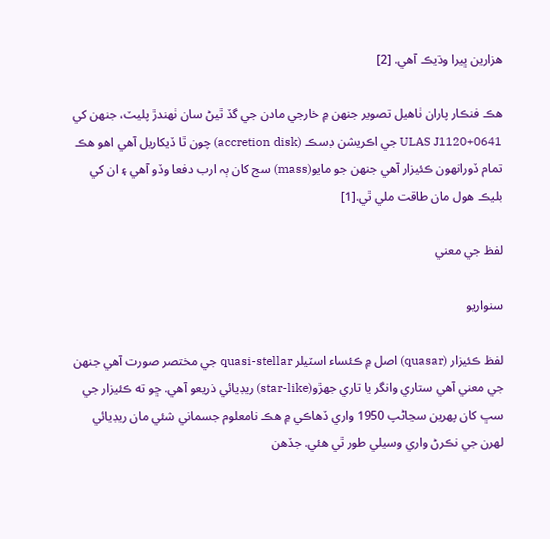ھزارين ڀيرا وڌيڪ آھي. [2]

ھڪ فنڪار پاران ٺاھيل تصوير جنھن ۾ خارجي مادن جي گڏ ٿيڻ سان ٺھندڙ پليٽ، جنھن کي ULAS J1120+0641 جي اڪريشن ڊسڪ (accretion disk) چون ٿا ڏيکاريل آهي اھو ھڪ تمام ڏورانھون ڪئيزار آهي جنھن جو مايو(mass) سج کان ٻہ ارب دفعا وڏو آهي ۽ ان کي بليڪ ھول مان طاقت ملي ٿي.[1]

لفظ جي معني

سنواريو

لفظ ڪئيزار (quasar) اصل ۾ ڪئساء اسٽيلر quasi-stellar جي مختصر صورت آھي جنھن جي معني آھي ستاري وانگر يا تاري جھڙو(star-like) ريڊيائي ذريعو آھي. ڇو ته ڪئيزار جي سڀ کان پھرين سڃاڻپ 1950 واري ڏھاڪي ۾ ھڪ نامعلوم جسماني شئي مان ريڊيائي لھرن جي نڪرڻ واري وسيلي طور ٿي ھئي. جڏھن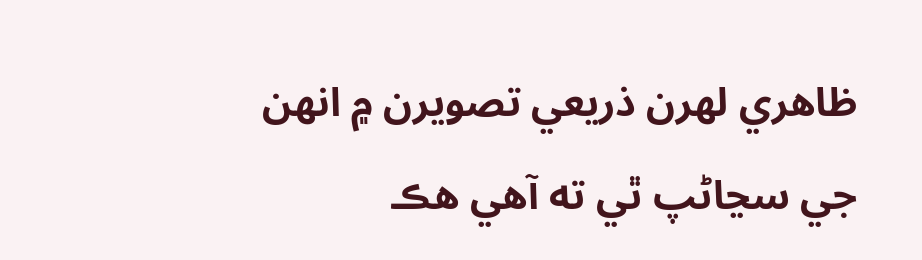ظاھري لھرن ذريعي تصويرن ۾ انهن جي سڃاڻپ ٿي ته آھي ھڪ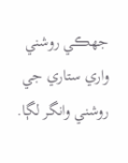جھڪي روشني واري ستاري جي روشني وانگر لڳا.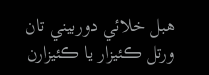ھبل خلائي دوربيني تان ورتل ڪئيزار يا ڪئيزارن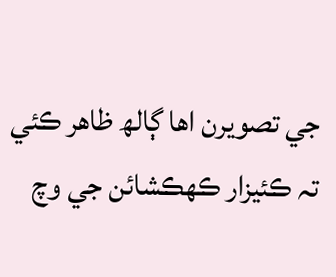جي تصويرن اھا ڳالھ ظاھر ڪئي تہ ڪئيزار ڪھڪشائن جي وچ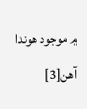۾ موجود ھوندا آھن[3]